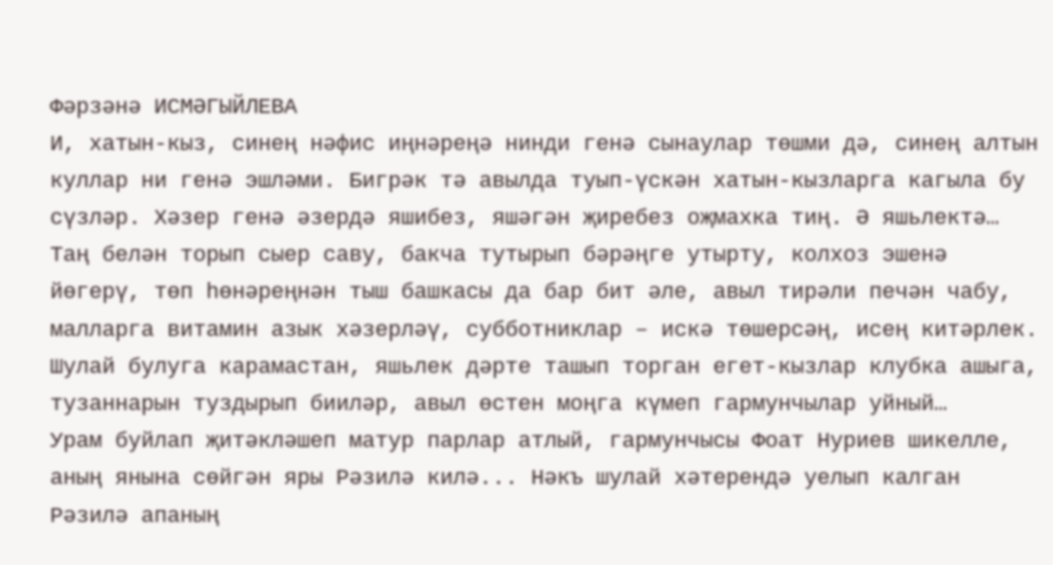Фәрзәнә ИСМӘГЫЙЛЕВА
И, хатын-кыз, синең нәфис иңнәреңә нинди генә сынаулар төшми дә, синең алтын куллар ни генә эшләми. Бигрәк тә авылда туып-үскән хатын-кызларга кагыла бу сүзләр. Хәзер генә әзердә яшибез, яшәгән җиребез оҗмахка тиң. Ә яшьлектә…
Таң белән торып сыер саву, бакча тутырып бәрәңге утырту, колхоз эшенә йөгерү, төп һөнәреңнән тыш башкасы да бар бит әле, авыл тирәли печән чабу, малларга витамин азык хәзерләү, субботниклар – искә төшерсәң, исең китәрлек. Шулай булуга карамастан, яшьлек дәрте ташып торган егет-кызлар клубка ашыга, тузаннарын туздырып бииләр, авыл өстен моңга күмеп гармунчылар уйный…
Урам буйлап җитәкләшеп матур парлар атлый, гармунчысы Фоат Нуриев шикелле, аның янына сөйгән яры Рәзилә килә... Нәкъ шулай хәтерендә уелып калган Рәзилә апаның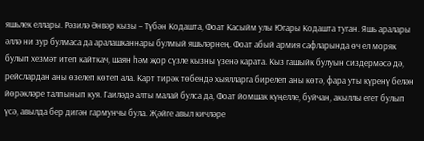яшьлек еллары. Рәзилә Әнвәр кызы – Түбән Кодашта, Фоат Касыйм улы Югары Кодашта туган. Яшь аралары әллә ни зур булмаса да аралашканнары булмый яшьләрнең. Фоат абый армия сафларында өч ел моряк булып хезмәт итеп кайткач, шаян һәм җор сүзле кызны үзенә карата. Кыз гашыйк булуын сиздермәсә дә, рейслардан аны өзелеп көтеп ала. Карт тирәк төбендә хыялларга бирелеп аны көтә, фара уты күренү белән йөрәкләре талпынып куя. Гаиләдә алты малай булса да, Фоат йомшак күңелле, буйчан, акыллы егет булып үсә, авылда бер дигән гармунчы була. Җәйге авыл кичләре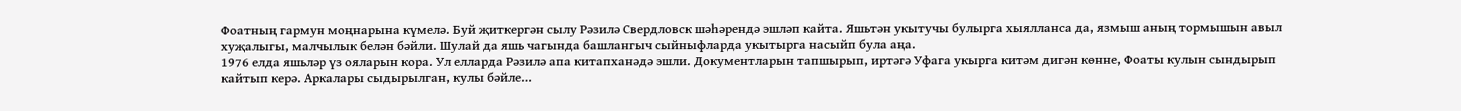Фоатның гармун моңнарына күмелә. Буй җиткергән сылу Рәзилә Свердловск шәһәрендә эшләп кайта. Яшьтән укытучы булырга хыялланса да, язмыш аның тормышын авыл хуҗалыгы, малчылык белән бәйли. Шулай да яшь чагында башлангыч сыйныфларда укытырга насыйп була аңа.
1976 елда яшьләр үз ояларын кора. Ул елларда Рәзилә апа китапханәдә эшли. Документларын тапшырып, иртәгә Уфага укырга китәм дигән көнне, Фоаты кулын сындырып кайтып керә. Аркалары сыдырылган, кулы бәйле…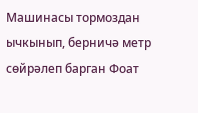Машинасы тормоздан ычкынып, берничә метр сөйрәлеп барган Фоат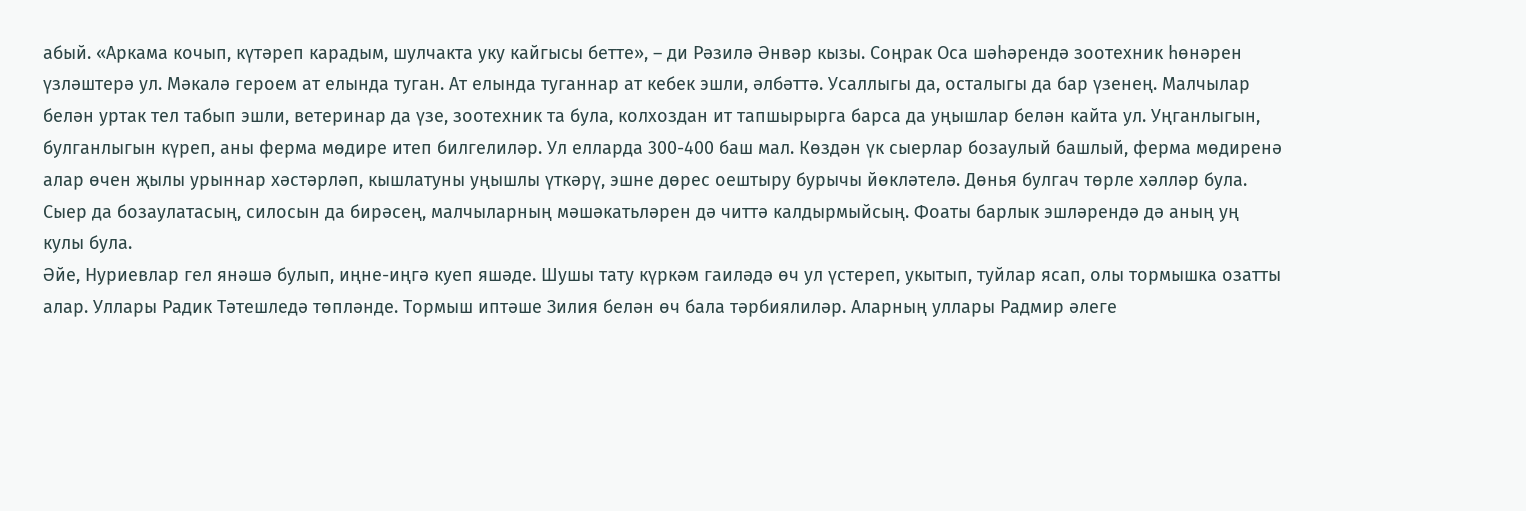абый. «Аркама кочып, күтәреп карадым, шулчакта уку кайгысы бетте», – ди Рәзилә Әнвәр кызы. Соңрак Оса шәһәрендә зоотехник һөнәрен үзләштерә ул. Мәкалә героем ат елында туган. Ат елында туганнар ат кебек эшли, әлбәттә. Усаллыгы да, осталыгы да бар үзенең. Малчылар белән уртак тел табып эшли, ветеринар да үзе, зоотехник та була, колхоздан ит тапшырырга барса да уңышлар белән кайта ул. Уңганлыгын, булганлыгын күреп, аны ферма мөдире итеп билгелиләр. Ул елларда 300-400 баш мал. Көздән үк сыерлар бозаулый башлый, ферма мөдиренә алар өчен җылы урыннар хәстәрләп, кышлатуны уңышлы үткәрү, эшне дөрес оештыру бурычы йөкләтелә. Дөнья булгач төрле хәлләр була. Сыер да бозаулатасың, силосын да бирәсең, малчыларның мәшәкатьләрен дә читтә калдырмыйсың. Фоаты барлык эшләрендә дә аның уң кулы була.
Әйе, Нуриевлар гел янәшә булып, иңне-иңгә куеп яшәде. Шушы тату күркәм гаиләдә өч ул үстереп, укытып, туйлар ясап, олы тормышка озатты алар. Уллары Радик Тәтешледә төпләнде. Тормыш иптәше Зилия белән өч бала тәрбиялиләр. Аларның уллары Радмир әлеге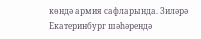көндә армия сафларында. Зиләрә Екатеринбург шәһәрендә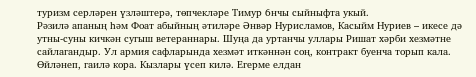туризм серләрен үзләштерә, төпчекләре Тимур 6нчы сыйныфта укый.
Рәзилә апаның һәм Фоат абыйның әтиләре Әнвәр Нурисламов, Касыйм Нуриев – икесе дә утны-суны кичкән сугыш ветераннары. Шуңа да уртанчы уллары Ришат хәрби хезмәтне сайлагандыр. Ул армия сафларында хезмәт иткәннән соң, контракт буенча торып кала. Өйләнеп, гаилә кора. Кызлары үсеп килә. Егерме елдан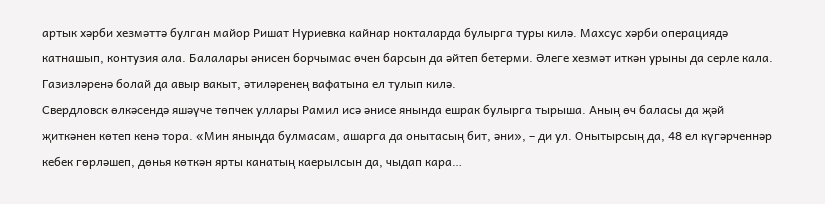артык хәрби хезмәттә булган майор Ришат Нуриевка кайнар нокталарда булырга туры килә. Махсус хәрби операциядә катнашып, контузия ала. Балалары әнисен борчымас өчен барсын да әйтеп бетерми. Әлеге хезмәт иткән урыны да серле кала. Газизләренә болай да авыр вакыт, әтиләренең вафатына ел тулып килә.
Свердловск өлкәсендә яшәүче төпчек уллары Рамил исә әнисе янында ешрак булырга тырыша. Аның өч баласы да җәй җиткәнен көтеп кенә тора. «Мин яныңда булмасам, ашарга да онытасың бит, әни», – ди ул. Онытырсың да, 48 ел күгәрченнәр кебек гөрләшеп, дөнья көткән ярты канатың каерылсын да, чыдап кара…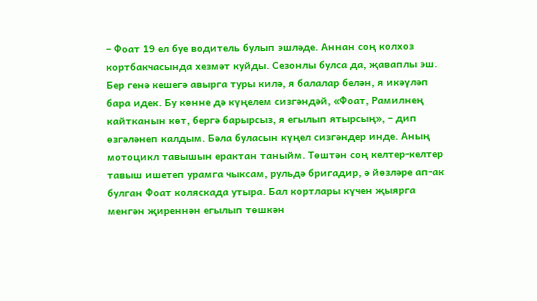– Фоат 19 ел буе водитель булып эшләде. Аннан соң колхоз кортбакчасында хезмәт куйды. Сезонлы булса да, җаваплы эш. Бер генә кешегә авырга туры килә, я балалар белән, я икәүләп бара идек. Бу көнне дә күңелем сизгәндәй, «Фоат, Рамилнең кайтканын көт, бергә барырсыз, я егылып ятырсың», – дип өзгәләнеп калдым. Бәла буласын күңел сизгәндер инде. Аның мотоцикл тавышын ерактан таныйм. Төштән соң келтер-келтер тавыш ишетеп урамга чыксам, рульдә бригадир, ә йөзләре ап-ак булган Фоат коляскада утыра. Бал кортлары күчен җыярга менгән җиреннән егылып төшкән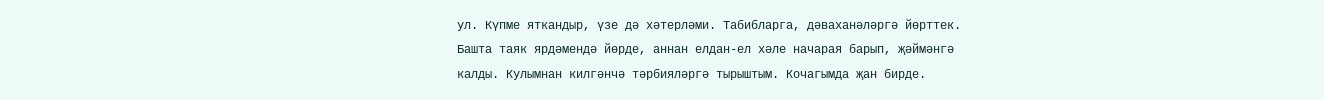ул. Күпме яткандыр, үзе дә хәтерләми. Табибларга, дәваханәләргә йөрттек. Башта таяк ярдәмендә йөрде, аннан елдан-ел хәле начарая барып, җәймәнгә калды. Кулымнан килгәнчә тәрбияләргә тырыштым. Кочагымда җан бирде.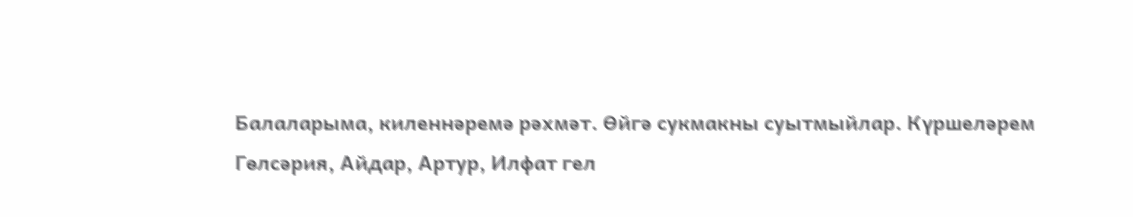Балаларыма, киленнәремә рәхмәт. Өйгә сукмакны суытмыйлар. Күршеләрем Гөлсәрия, Айдар, Артур, Илфат гел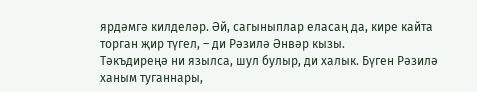ярдәмгә килделәр. Әй, сагыныплар еласаң да, кире кайта торган җир түгел, – ди Рәзилә Әнвәр кызы.
Тәкъдиреңә ни язылса, шул булыр, ди халык. Бүген Рәзилә ханым туганнары,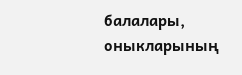балалары, оныкларының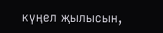күңел җылысын,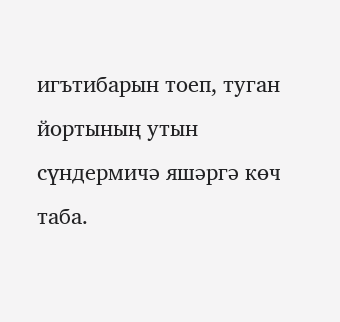игътибарын тоеп, туган йортының утын сүндермичә яшәргә көч таба.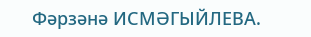Фәрзәнә ИСМӘГЫЙЛЕВА.